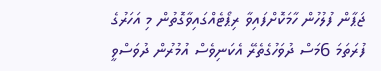ޖަޕާން ފުލުހުން ހާމަކޮށްފައިވާ ރިޕޯޓެއްގައިވާގޮތުން މި އަހަރުގެ ފުރަތަމަ 6މަސް ދުވަހުގެތެރޭ އެކަނިވެސް އުމުރުން ދުވަސްވީ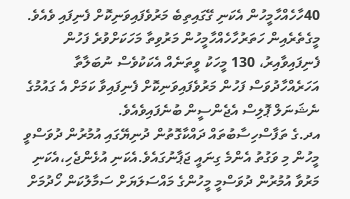40ހާހެއްހާމީހުން އެކަނި ގޭގައިތިބެ މަރުވެފައިވަނިކޮށް ފެނިފައި ވެއެވެ.
މީގެތެރެއިން ހަތަރުހާހެއްހާމީހުން މަރުވިތާ މަހަކަށްވުރެ ފަހުން ފެނިފައިވާއިރު، 130 މީހަކު ވީތަނެއް އެކަކުވެސް ނުބަލާތާ އަހަރެއްހާދުވަސް ފަހުން މަރުވެފައިވަނިކޮށް ފެނިފައިވާ ކަމަށް އެ ގައުމުގެ ނެޝަނަލް ޕޮލިސް އެޖެންސީން ބުނެފައިވެއެވެ.
އދ.ގެ ތަފާސްހިސާބުތައް ދައްކާގޮތުން ދުނިޔޭގައި އުމުރުން ދުވަސްވީ މީހުން މި ވަގުތު އެންމެ ގިނައީ ޖަޕާނުގައެވެ.އެކަނި އުޅެންޖެހި،އެކަނި މަރުވާ އުމުރުން ދުވަސްމީ މީހުންގެ މައްސަލަޔަށް ސަމާލުކަން ހޯދުމަށް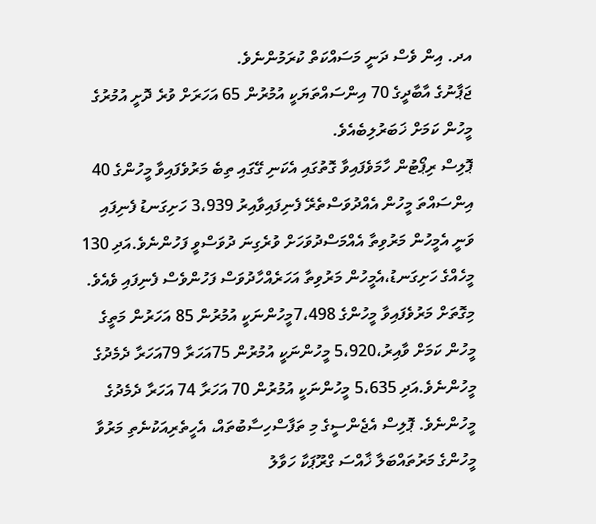އދ. އިން ވެސް ދަނީ މަސައްކަތް ކުރަމުންނެވެ.
ޖަޕާނުގެ އާބާދީގެ 70 އިންސައްތަޔަކީ އުމުރުން 65 އަހަރަށް ވުރެ ދޮށީ އުމުރުގެ މީހުން ކަމަށް ޚަބަރުލިބެއެވެ.
ޕޮލިސް ރިޕޯޓުން ހާމަވެފައިވާ ގޮތުގައި އެކަނި ގޭގައި ތިބެ މަރުވެފައިވާ މީހުންގެ 40 އިންސައްތަ މީހުން އެއްދުވަސްތެރޭ ފެނިފައިވާއިރު 3،939 ހަށިގަނޑު ފެނިފައި ވަނީ އެމީހުން މަރުވިތާ އެއްމަސްދުވަހަށް ވުރެގިނަ ދުވަސްވީ ފަހުންނެވެ.އަދި 130 މީހެއްގެ ހަށިގަނޑު،އެމީހުން މަރުވިތާ އަހަރެއްހާދުވަސް ފަހުންވެސް ފެނިފައި ވެއެވެ.
މިގޮތަށް މަރުވެފައިވާ މީހުންގެ 7،498މީހުންނަކީ އުމުރުން 85 އަހަރުން މަތީގެ މީހުން ކަމަށް ވާއިރު،5،920 މީހުންނަކީ އުމުރުން 75އަހަރާ 79އަހަރާ ދެމެދުގެ މީހުންނެވެ.އަދި 5،635 މީހުންނަކީ އުމުރުން 70 އަހަރާ 74 އަހަރާ ދެމެދުގެ މީހުންނެވެ. ޕޮލިސް އެޖެންސީގެ މި ތަފާސްހިސާބުތައް، އެހީތެރިއަކުނެތި މަރުވާ މީހުންގެ މަރުތައްބަލާ ޚާއްސަ ގްރޫޕަކާ ހަވާލު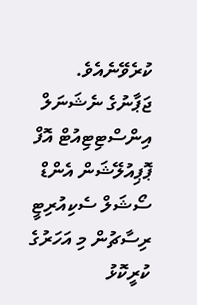ކުރެވޭނެއެވެ.
ޖަޕާނުގެ ނެޝަނަލް އިންސްޓިޓިއުޓް އޮފް ޕޮޕިއުލޭޝަން އެންޑް ސޯޝަލް ސެކިއުރިޓީ ރިސާޗުން މި އަހަރުގެ ކުރީކޮޅު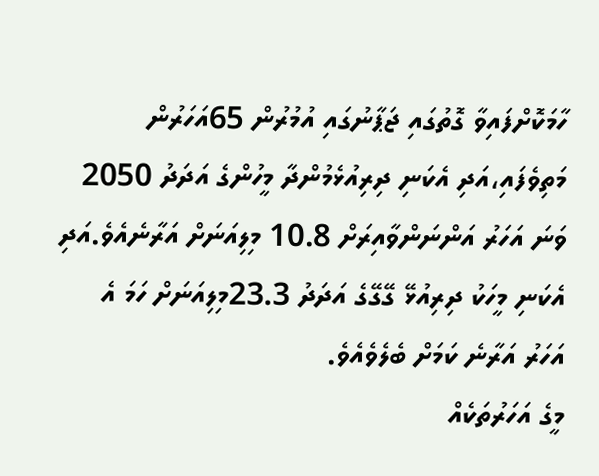ހާމަކޮށްފައިވާ ގޮތުގައި ޖަޕާނުގައި އުމުރުން 65އަހަރުން މަތިވެފައި،އަދި އެކަނި ދިރިއުޅެމުންދާ މީހުންގެ އަދަދު 2050 ވަނަ އަހަރު އަންނަންވާއިރަށް 10.8 މިލިއަނަށް އަރާނެއެވެ.އަދި އެކަނި މީހަކު ދިރިއުޅޭ ގޭގޭގެ އަދަދު 23.3މިލިއަނަށް ހަމަ އެ އަހަރު އަރާނެ ކަމަށް ބެލެވެއެވެ.
މީގެ އަހަރުތަކެއް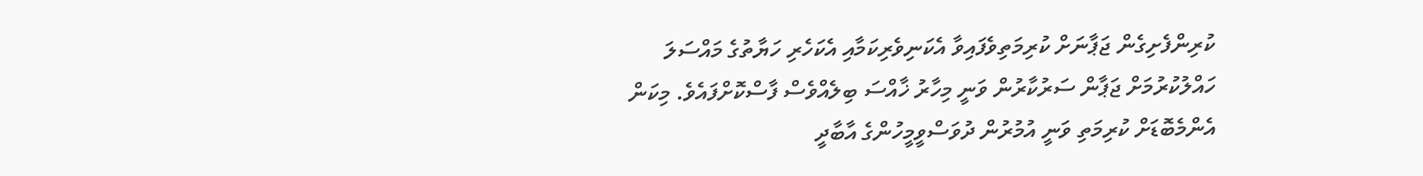ކުރިންފެށިގެން ޖަޕާނަށް ކުރިމަތިވެފައިވާ އެކަނިވެރިކަމާއި އެކަހެރި ހަޔާތުގެ މައްސަލަ ހައްލުކުރުމަށް ޖަޕާން ސަރުކާރުން ވަނީ މިހާރު ޚާއްސަ ބިލެއްވެސް ފާސްކޮށްފައެވެ. މިކަން އެންމެބޮޑަށް ކުރިމަތި ވަނީ އުމުރުން ދުވަސްވީމީހުންގެ އާބާދީ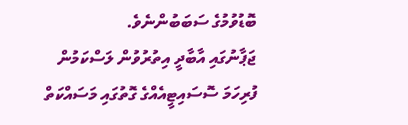ބޮޑުވުމުގެ ސަބަބުންނެވެ.
ޖަޕާނުގައި އާބާދީ އިތުރުވުން ލަސްކަމުން ފުރިހަމަ ސޮސައިޓީއެއްގެ ގޮތުގައި މަސައްކަތް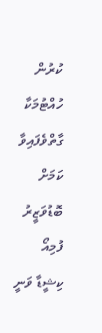ކުރުން ހުއްޓުމަކާ ގާތްވެފައިވާ ކަމަށް ބޮޑުވަޒީރު ފުމިއޯ ކިޝީޑާ ވަނީ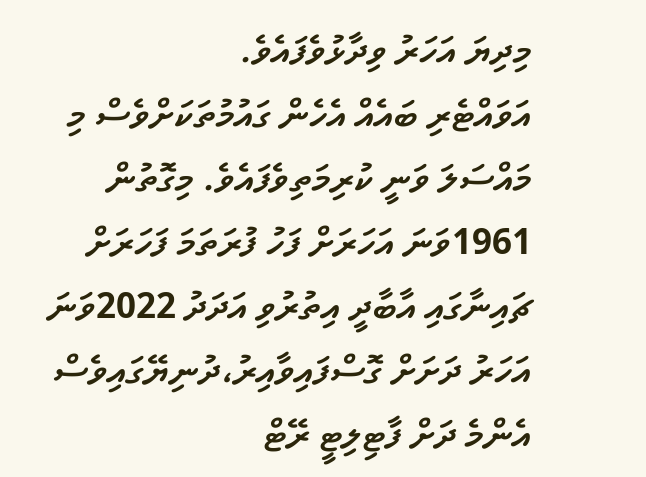މިދިޔަ އަހަރު ވިދާޅުވެފައެވެ.
އަވައްޓެރި ބައެއް އެހެން ގައުމުތަކަށްވެސް މި މައްސަލަ ވަނީ ކުރިމަތިވެފައެވެ. މިގޮތުން 1961ވަނަ އަހަރަށް ފަހު ފުރަތަމަ ފަހަރަށް ޗައިނާގައި އާބާދީ އިތުރުވި އަދަދު 2022ވަނަ އަހަރު ދަށަށް ގޮސްފައިވާއިރު،ދުނިޔޭގައިވެސް އެންމެ ދަށް ފާޓިލިޓީ ރޭޓް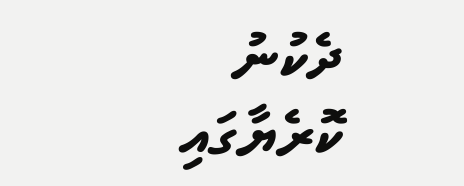ދެކުނު ކޮރެޔާގައި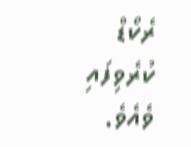ރެކޯޑް ކުރެވިފައި ވެއެވެ.